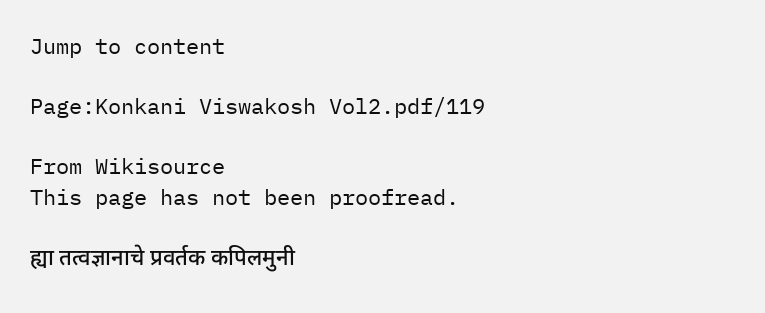Jump to content

Page:Konkani Viswakosh Vol2.pdf/119

From Wikisource
This page has not been proofread.

ह्या तत्वज्ञानाचे प्रवर्तक कपिलमुनी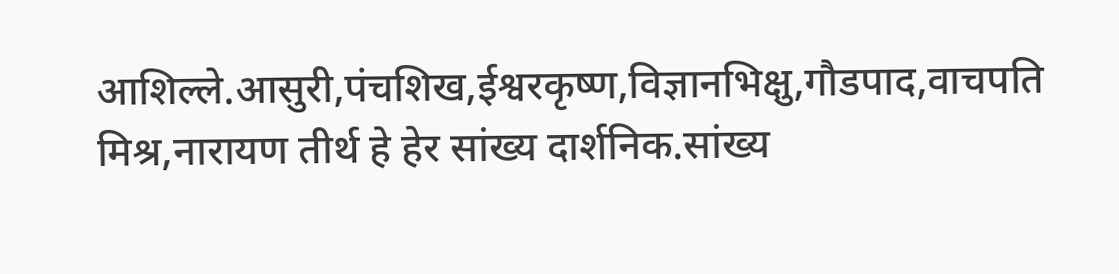आशिल्ले.आसुरी,पंचशिख,ईश्वरकृष्ण,विज्ञानभिक्षु,गौडपाद,वाचपति मिश्र,नारायण तीर्थ हे हेर सांख्य दार्शनिक.सांख्य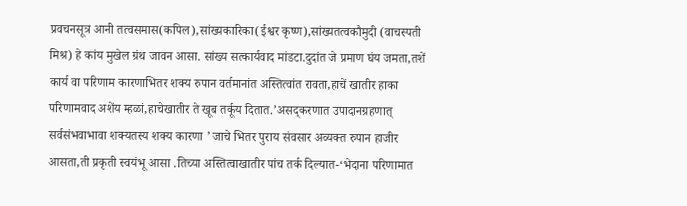प्रवचनसूत्र आनी तत्वसमास(कपिल),सांख्यकारिका(ईश्वर कृष्ण),सांख्यतत्वकौमुदी (वाचस्पती मिश्र) हे कांय मुखेल ग्रंथ जावन आसा. सांख्य सत्कार्यवाद मांडटा.दुदांत जे प्रमाण घंय जमता,तशें कार्य वा परिणाम कारणाभितर शक्य रुपान वर्तमानांत अस्तित्वांत रावता,हाचें खातीर हाका परिणामवाद अशेंय म्हळां,हाचेखातीर ते खूब तर्कूय दितात.’असद्करणात उपादानग्रहणात् सर्वसंभवाभावा शक्यतस्य शक्य कारणा ’ जाचे भितर पुराय संवसार अव्यक्त रुपान हाजीर आसता,ती प्रकृती स्वयंभू आसा .तिच्या अस्तित्वाखातीर पांच तर्क दिल्यात-‘भेदाना परिणामात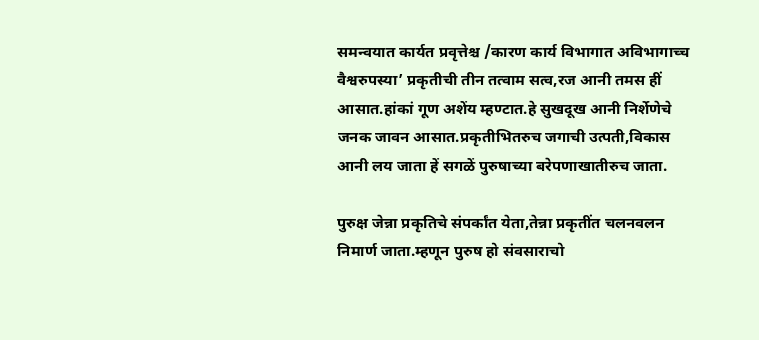समन्वयात कार्यत प्रवृत्तेश्च /कारण कार्य विभागात अविभागाच्च वैश्वरुपस्या’ प्रकृतीची तीन तत्वाम सत्व,रज आनी तमस हीं आसात.हांकां गूण अशेंय म्हण्टात.हे सुखदूख आनी निर्शेणेचे जनक जावन आसात.प्रकृतीभितरुच जगाची उत्पती,विकास आनी लय जाता हें सगळें पुरुषाच्या बरेपणाखातीरुच जाता.

पुरुक्ष जेन्ना प्रकृतिचे संपर्कांत येता,तेन्ना प्रकृतींत चलनवलन निमार्ण जाता.म्हणून पुरुष हो संवसाराचो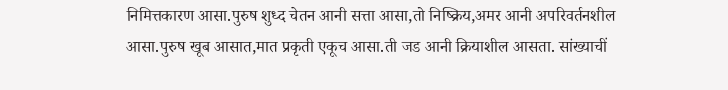निमित्तकारण आसा.पुरुष शुध्द चेतन आनी सत्ता आसा,तो निष्क्रिय,अमर आनी अपरिवर्तनशील आसा.पुरुष खूब आसात,मात प्रकृती एकूच आसा.ती जड आनी क्रियाशील आसता. सांख्याचीं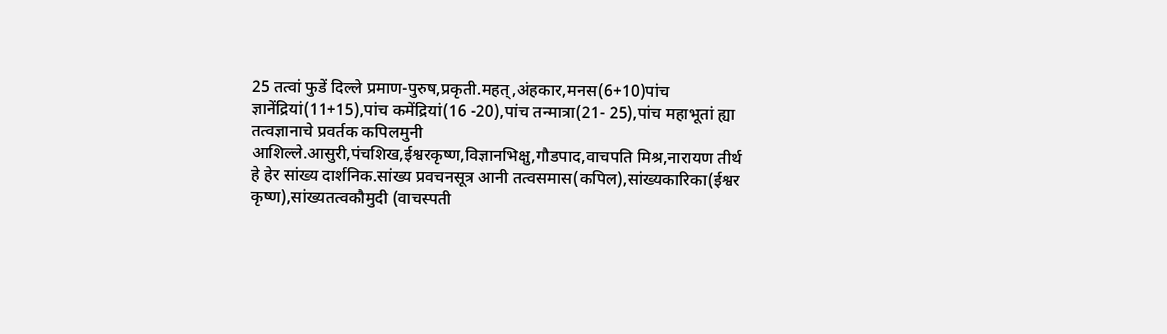25 तत्वां फुडें दिल्ले प्रमाण-पुरुष,प्रकृती.महत्,अंहकार,मनस(6+10)पांच ज्ञानेंद्रियां(11+15),पांच कमेंद्रियां(16 -20),पांच तन्मात्रा(21- 25),पांच महाभूतां ह्या तत्वज्ञानाचे प्रवर्तक कपिलमुनी आशिल्ले.आसुरी,पंचशिख,ईश्वरकृष्ण,विज्ञानभिक्षु,गौडपाद,वाचपति मिश्र,नारायण तीर्थ हे हेर सांख्य दार्शनिक.सांख्य प्रवचनसूत्र आनी तत्वसमास(कपिल),सांख्यकारिका(ईश्वर कृष्ण),सांख्यतत्वकौमुदी (वाचस्पती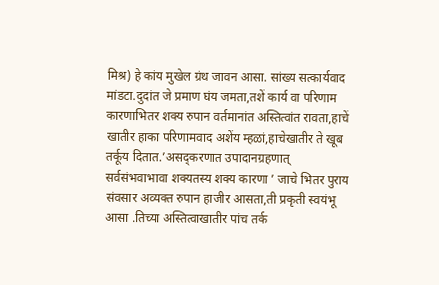मिश्र) हे कांय मुखेल ग्रंथ जावन आसा. सांख्य सत्कार्यवाद मांडटा.दुदांत जे प्रमाण घंय जमता,तशें कार्य वा परिणाम कारणाभितर शक्य रुपान वर्तमानांत अस्तित्वांत रावता,हाचें खातीर हाका परिणामवाद अशेंय म्हळां,हाचेखातीर ते खूब तर्कूय दितात.’असद्करणात उपादानग्रहणात् सर्वसंभवाभावा शक्यतस्य शक्य कारणा ’ जाचे भितर पुराय संवसार अव्यक्त रुपान हाजीर आसता,ती प्रकृती स्वयंभू आसा .तिच्या अस्तित्वाखातीर पांच तर्क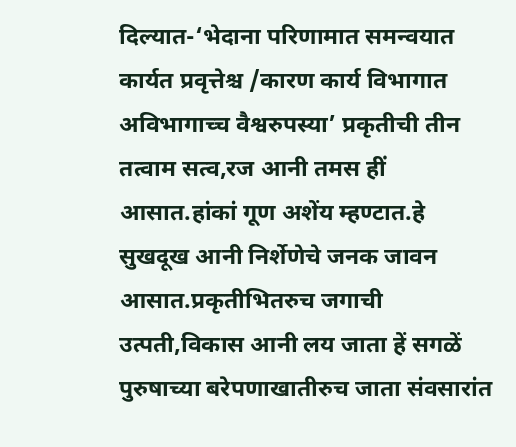दिल्यात-‘भेदाना परिणामात समन्वयात कार्यत प्रवृत्तेश्च /कारण कार्य विभागात अविभागाच्च वैश्वरुपस्या’ प्रकृतीची तीन तत्वाम सत्व,रज आनी तमस हीं आसात.हांकां गूण अशेंय म्हण्टात.हे सुखदूख आनी निर्शेणेचे जनक जावन आसात.प्रकृतीभितरुच जगाची उत्पती,विकास आनी लय जाता हें सगळें पुरुषाच्या बरेपणाखातीरुच जाता संवसारांत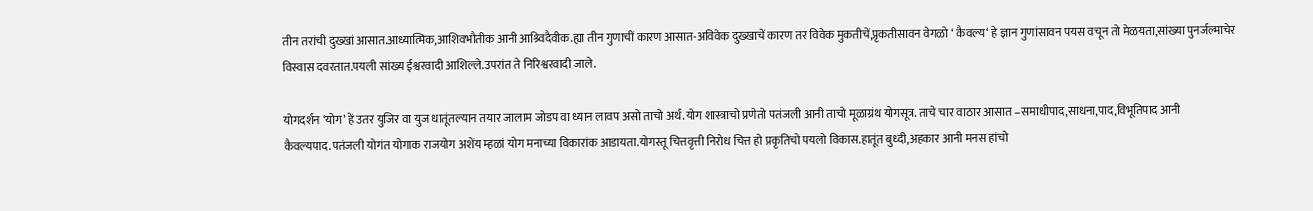तीन तरांची दुख्खां आसात.आध्यात्मिक,आशिवभौतीक आनी आश्र्विदैवीक.ह्या तीन गुणाचीं कारण आसात-अविवेक दुख्खाचें कारण तर विवेक मुकतीचें,प्रृकतीसावन वेगळो ‘ कैवल्य‘ हे ज्ञान गुणांसावन पयस वचून तो मेळयता,सांख्या पुनर्जल्माचेर विस्वास दवरतात.पयली सांख्य ईश्वरवादी आशिल्ले.उपरांत ते निरिश्वरवादी जाले.

योगदर्शन ‘योग’ हें उतर युजिर वा युज धातूंतल्यान तयार जालाम जोडप वा ध्यान लावप असो ताचो अर्थ.योग शास्त्राचो प्रणेतो पतंजली आनी ताचो मूळाग्रंथ योगसूत्र. ताचे चार वाठार आसात –समाधीपाद,साधना,पाद,विभूतिपाद आनी कैवल्यपाद.पतंजली योगंत योगाक राजयोग अशेंय म्हळां योग मनाच्या विकारांक आडायता.योगस्तू चित्तवृत्ती निरोध चित्त हो प्रकृतिचो पयलो विकास.हातूंत बुध्दी,अहकार आनी मनस हांचो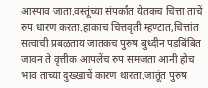आस्पाव जाता.वस्तूंच्या संपर्कांत येतकच चित्ता ताचें रुप धारण करता.हाकाच चित्तवृती म्हण्टात,चित्तांत सत्वाची प्रबळताय जातकच पुरुष बुध्दीन पडबिंबित जावन ते वृत्तीक आपलेंच रुप समजता आनी होच भाव ताच्या दुख्खाचें कारण थारता.जातूंत पुरुष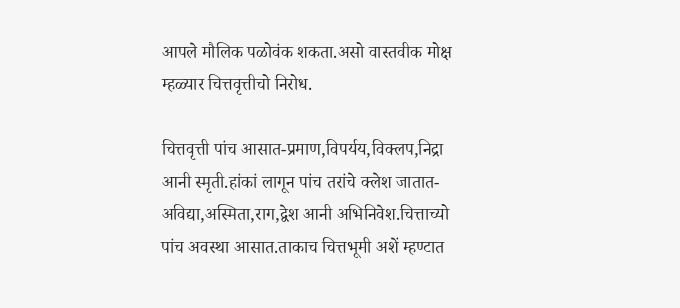आपले मौलिक पळोवंक शकता.असो वास्तवीक मोक्ष म्हळ्यार चित्तवृत्तीचो निरोध.

चित्तवृत्ती पांच आसात-प्रमाण,विपर्यय,विक्लप,निद्रा आनी स्मृती.हांकां लागून पांच तरांचे क्लेश जातात-अविद्या,अस्मिता,राग,द्वेश आनी अभिनिवेश.चित्ताच्यो पांच अवस्था आसात.ताकाच चित्तभूमी अशें म्हण्टात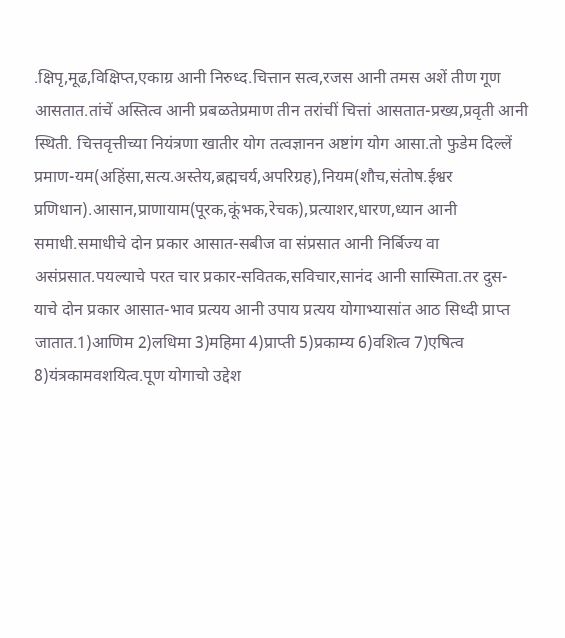.क्षिपृ,मूढ,विक्षिप्त,एकाग्र आनी निरुध्द.चित्तान सत्व,रजस आनी तमस अशें तीण गूण आसतात.तांचें अस्तित्व आनी प्रबळतेप्रमाण तीन तरांचीं चित्तां आसतात-प्रख्य,प्रवृती आनी स्थिती. चित्तवृत्तीच्या नियंत्रणा खातीर योग तत्वज्ञानन अष्टांग योग आसा.तो फुडेम दिल्लें प्रमाण-यम(अहिंसा,सत्य.अस्तेय,ब्रह्मचर्य,अपरिग्रह),नियम(शौच,संतोष.ईश्वर प्रणिधान).आसान,प्राणायाम(पूरक,कूंभक,रेचक),प्रत्याशर,धारण,ध्यान आनी समाधी.समाधीचे दोन प्रकार आसात-सबीज वा संप्रसात आनी निर्बिज्य वा असंप्रसात.पयल्याचे परत चार प्रकार-सवितक,सविचार,सानंद आनी सास्मिता.तर दुस-याचे दोन प्रकार आसात-भाव प्रत्यय आनी उपाय प्रत्यय योगाभ्यासांत आठ सिध्दी प्राप्त जातात.1)आणिम 2)लधिमा 3)महिमा 4)प्राप्ती 5)प्रकाम्य 6)वशित्व 7)एषित्व 8)यंत्रकामवशयित्व.पूण योगाचो उद्देश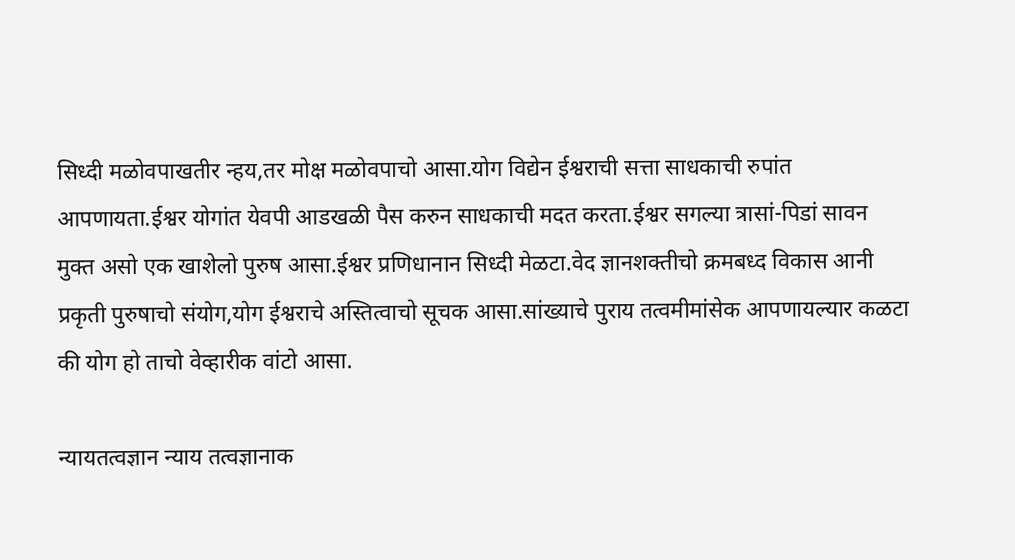सिध्दी मळोवपाखतीर न्हय,तर मोक्ष मळोवपाचो आसा.योग विद्येन ईश्वराची सत्ता साधकाची रुपांत आपणायता.ईश्वर योगांत येवपी आडखळी पैस करुन साधकाची मदत करता.ईश्वर सगल्या त्रासां-पिडां सावन मुक्त असो एक खाशेलो पुरुष आसा.ईश्वर प्रणिधानान सिध्दी मेळटा.वेद ज्ञानशक्तीचो क्रमबध्द विकास आनी प्रकृती पुरुषाचो संयोग,योग ईश्वराचे अस्तित्वाचो सूचक आसा.सांख्याचे पुराय तत्वमीमांसेक आपणायल्यार कळटा की योग हो ताचो वेव्हारीक वांटो आसा.

न्यायतत्वज्ञान न्याय तत्वज्ञानाक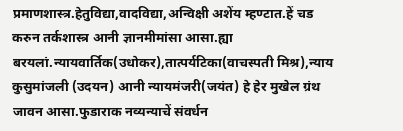प्रमाणशास्त्र.हेतुविद्या,वादविद्या,अन्विक्षी अशेंय म्हण्टात.हें चड करुन तर्कशास्त्र आनी ज्ञानमीमांसा आसा.ह्या बरयलां.न्यायवार्तिक(उधोकर),तात्पर्यटिका(वाचस्पती मिश्र),न्याय कुसुमांजली (उदयन) आनी न्यायमंजरी(जयंत) हे हेर मुखेल ग्रंथ जावन आसा.फुडाराक नव्यन्याचें संवर्धन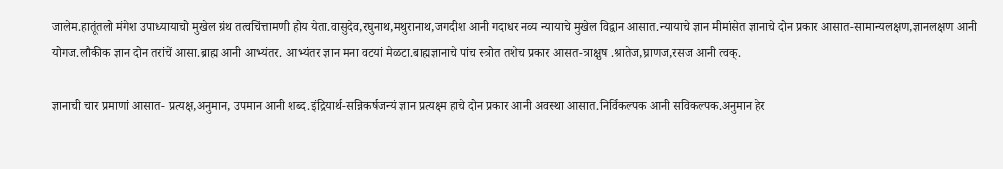जालेम.हातूंतलो मंगेश उपाध्यायाचो मुखेल ग्रंथ तत्वचिंत्तामणी होय येता.वासुदेव,रघुनाथ,मथुरानाथ,जगदीश आनी गदाधर नव्य न्यायाचे मुखेल विद्वान आसात.न्यायाचे ज्ञान मीमांसेत ज्ञानाचे दोन प्रकार आसात-सामान्यलक्षण,ज्ञानलक्षण आनी योगज.लौकीक ज्ञान दोन तरांचें आसा.ब्राह्म आनी आभ्यंतर. आभ्यंतर ज्ञान मना वटयां मेळटा.बाह्मज्ञानाचे पांच स्त्रोत तशेच प्रकार आसत-त्राक्षुष .श्रातेज,घ्राणज,रसज आनी त्वक्.

ज्ञानाची चार प्रमाणां आसात- प्रत्यक्ष,अनुमान, उपमान आनी शब्द.इंद्रियार्थ-सन्निकर्षजन्यं ज्ञान प्रत्यक्ष्म हाचे दोन प्रकार आनी अवस्था आसात.निर्विकल्पक आनी सविकल्पक.अनुमान हेर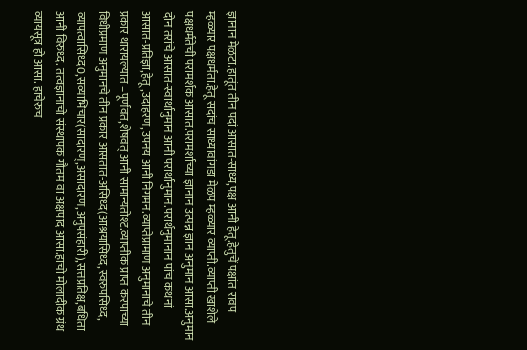ज्ञानान मेळटा.हातूंत तीन पदां आसात-साध्य,पक्ष आनी हेतू.हेतुचें पक्षांत रावप म्हळ्यार पक्षधर्मता.हेतू सदांच साध्यावांगडा मेळप म्हळ्यार व्याप्ती.व्याप्ती खाशेले पक्षधर्मतेची परामर्शक आसात.परामर्शाच्या ज्ञानान उत्पन्न ज्ञान अनुमान आसा.अनुमान दोन तरांचे आसात-स्वार्थानुमान आनी परार्थानुमान.परार्थनुमानान पांच कथनां आसात-प्रतिज्ञा,हेतू,उदाहरण,उपनय आनी निगमन.व्याप्तेप्रामाण अनुमानाचे तीन प्रकार थारायल्यात –पूर्णवत,शेषवत् आनी सामान्यतोश्ट.व्याप्तीक प्राप्त करपाच्या विधीप्रमाण अनुमानचे तीन प्रकार आसतात-असिध्द(आश्रयासिध्द,स्वरुपसिध्द, व्यापत्वासिध्द0,सव्याभिचार(सादारण्,असादारण,अनुपसंहारी),सत्तप्रतिक्ष,बधिता आनी विरुध्द. तत्वज्ञानाचो संस्थापक गौतम वा अक्षपाद आसा.हाचो मोलादीक ग्रंथ व्यायसूत्र हो आसा. हाचेरुच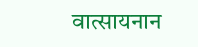वात्सायनान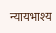न्यायभाश्य